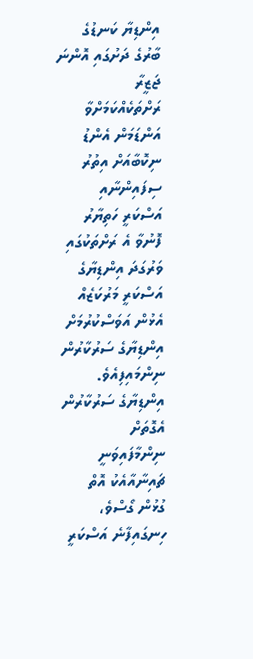އިންޑިޔާ ކަނޑުގެ ބާރުގެ ދަށުގައި އޮންނަ ޖަޒީރާ ރަށްތަކެއްކަމަށްވާ އަންޑަމަން އެންޑު ނިކޮބާއަށް އިތުރު ސިފައިންނާއި އަސްކަރީ ހަތިޔާރު ފޮނުވާ އެ ރަށްތަކުގައި ވަރުގަދަ އިންޑިޔާގެ އަސްކަރީ މަރުކަޒެއް އެޅުން އަވަސްކުރުމަށް އިންޑިޔާގެ ސަރުކާރުން ނިންމައިފިއެވެ. އިންޑިޔާގެ ސަރުކާރުން އެގޮތަށް ނިންމާފައިވަނީ ޗައިނާއާއެކު އޮތް ގުޅުން ގޯސްވެ، ހިނގައިފާނެ އަސްކަރީ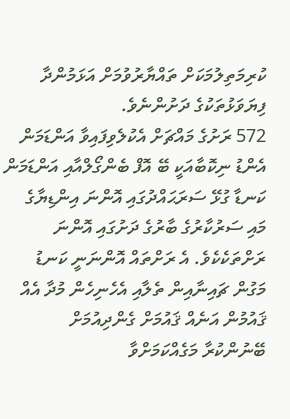ކުރިމަތިލުމަކަށް ތައްޔާރުވުމަށް އަޅަމުންދާ ފިޔަވަޅުތަކުގެ ދަށުންނެވެ.
572 ރަށުގެ މައްޗަށް އެކުލެވިފައިވާ އަންޑަމަން އެންޑު ނިކޮބާއަކީ ބޭ އޮފް ބެންގޯލްއާއި އަންޑަމަން ކަނޑާ ގުޅޭ ސަރަޙައްދުގައި އޮންނަ އިންޑިޔާގެ މައި ސަރުކާރުގެ ބާރުގެ ދަށުގައި އޮންނަ ރަށްތަކެކެވެ. އެ ރަށްތައް އޮންނަނީ ކަނޑު މަގުން ޗައިނާއިން ތެލާއި އެހެނިހެން މުދާ އެއް ޤައުމުން އަނެއް ޤައުމަށް ގެންދިއުމަށް ބޭނުންކުރާ މަގެއްކަމަށްވާ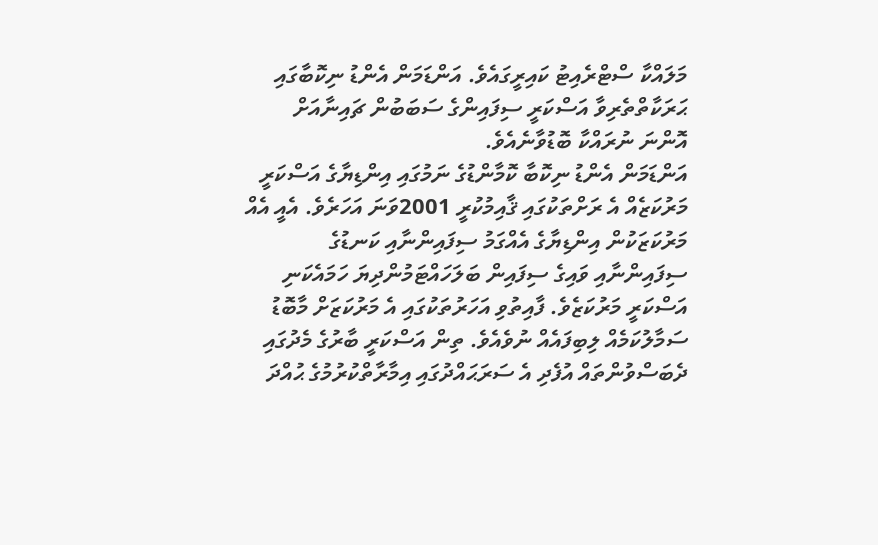މަލައްކާ ސްޓްރެއިޓު ކައިރީގައެވެ. އަންޑަމަން އެންޑު ނިކޮބާގައި ޙަރަކާތްތެރިވާ އަސްކަރީ ސިފައިންގެ ސަބަބުން ޗައިނާއަށް އޮންނަ ނުރައްކާ ބޮޑުވާނެއެވެ.
އަންޑަމަން އެންޑު ނިކޮބާ ކޮމާންޑުގެ ނަމުގައި އިންޑިޔާގެ އަސްކަރީ މަރުކަޒެއް އެ ރަށްތަކުގައި ޤާއިމުކުރީ 2001ވަނަ އަހަރެވެ. އެއީ އެއް މަރުކަޒަކުން އިންޑިޔާގެ އެއްގަމު ސިފައިންނާއި ކަނޑުގެ ސިފައިންނާއި ވައިގެ ސިފައިން ބަލަހައްޓަމުންދިޔަ ހަމައެކަނި އަސްކަރީ މަރުކަޒެވެ. ފާއިތުވި އަހަރުތަކުގައި އެ މަރުކަޒަށް މާބޮޑު ސަމާލުކަމެއް ލިބިފައެއް ނުވެއެވެ. ތިން އަސްކަރީ ބާރުގެ މެދުގައި ދެބަސްވުންތައް އުފެދި އެ ސަރަޙައްދުގައި އިމާރާތްކުރުމުގެ ޙުއްދަ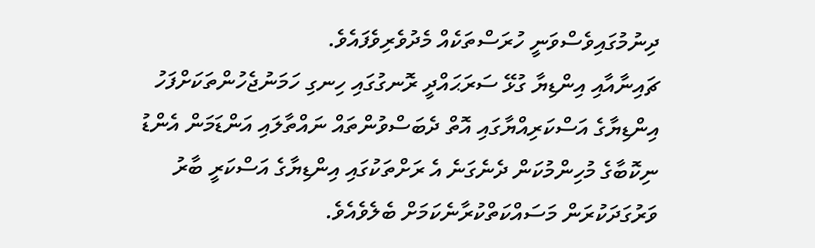ދިނުމުގައިވެސްވަނީ ހުރަސްތަކެއް މެދުވެރިވެފައެވެ.
ޗައިނާއާއި އިންޑިޔާ ގުޅޭ ސަރަޙައްދީ ރޮނގުގައި ހިނގި ހަމަނުޖެހުންތަކަށްފަހު އިންޑިޔާގެ އަސްކަރިއްޔާގައި އޮތް ދެބަސްވުންތައް ނައްތާލައި އަންޑަމަން އެންޑު ނިކޮބާގެ މުހިންމުކަން ދެނެގަނެ އެ ރަށްތަކުގައި އިންޑިޔާގެ އަސްކަރީ ބާރު ވަރުގަދަކުރަން މަސައްކަތްކުރާނެކަމަށް ބެލެވެއެވެ.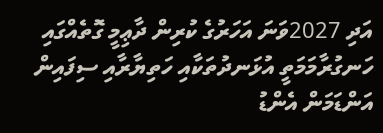އަދި 2027ވަނަ އަހަރުގެ ކުރިން ދާޢިމީ ގޮތެއްގައި ހަނގުރާމަމަތީ އުޅަނދުތަކާއި ހަތިޔާރާއި ސިފައިން އަންޑަމަން އެންޑު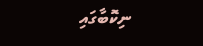ނިކޮބާގައި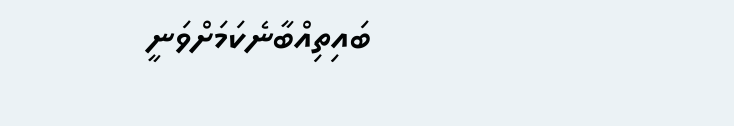ބައިތިއްބާނެކަމަށްވަނީ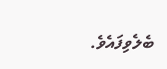ބެލެވިފައެވެ.